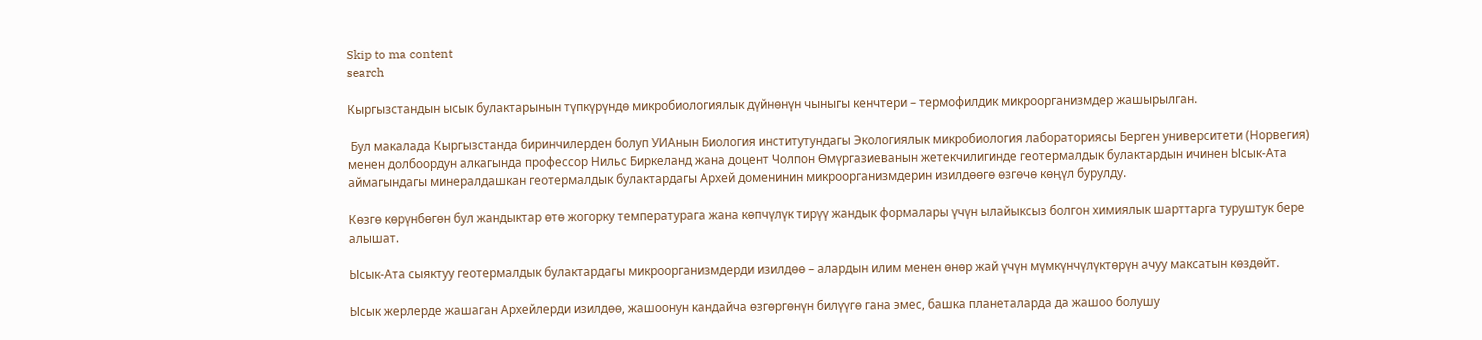Skip to ma content
search

Кыргызстандын ысык булактарынын түпкүрүндө микробиологиялык дүйнөнүн чыныгы кенчтери – термофилдик микроорганизмдер жашырылган.

 Бул макалада Кыргызстанда биринчилерден болуп УИАнын Биология институтундагы Экологиялык микробиология лабораториясы Берген университети (Норвегия) менен долбоордун алкагында профессор Нильс Биркеланд жана доцент Чолпон Ѳмүргазиеванын жетекчилигинде геотермалдык булактардын ичинен Ысык-Ата аймагындагы минералдашкан геотермалдык булактардагы Архей доменинин микроорганизмдерин изилдөөгө өзгөчө көңүл бурулду.

Көзгө көрүнбөгөн бул жандыктар өтө жогорку температурага жана көпчүлүк тирүү жандык формалары үчүн ылайыксыз болгон химиялык шарттарга туруштук бере алышат.

Ысык-Ата сыяктуу геотермалдык булактардагы микроорганизмдерди изилдөө – алардын илим менен өнөр жай үчүн мүмкүнчүлүктөрүн ачуу максатын көздөйт.

Ысык жерлерде жашаган Архейлерди изилдөө, жашоонун кандайча өзгөргөнүн билүүгө гана эмес, башка планеталарда да жашоо болушу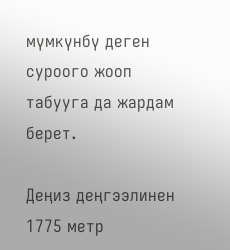мүмкүнбү деген суроого жооп табууга да жардам берет.

Деңиз деңгээлинен 1775 метр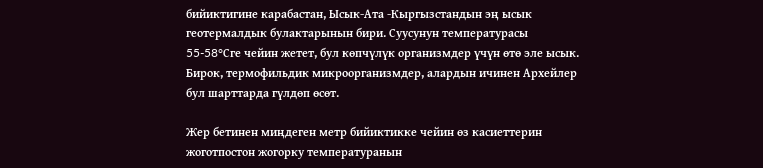бийиктигине карабастан, Ысык-Ата -Кыргызстандын эң ысык геотермалдык булактарынын бири. Суусунун температурасы 55-58°Cге чейин жетет, бул көпчүлүк организмдер үчүн өтө эле ысык. Бирок, термофильдик микроорганизмдер, алардын ичинен Архейлер бул шарттарда гүлдөп өсөт.

Жер бетинен миңдеген метр бийиктикке чейин өз касиеттерин жоготпостон жогорку температуранын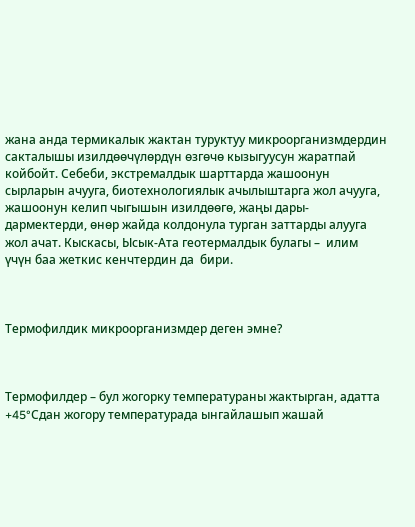жана анда термикалык жактан туруктуу микроорганизмдердин сакталышы изилдөөчүлөрдүн өзгөчө кызыгуусун жаратпай койбойт. Себеби, экстремалдык шарттарда жашоонун сырларын ачууга, биотехнологиялык ачылыштарга жол ачууга, жашоонун келип чыгышын изилдөөгө, жаңы дары-дармектерди, өнөр жайда колдонула турган заттарды алууга жол ачат. Кыскасы, Ысык-Ата геотермалдык булагы –  илим үчүн баа жеткис кенчтердин да  бири.



Термофилдик микроорганизмдер деген эмне?



Термофилдер – бул жогорку температураны жактырган, адатта +45°Cдан жогору температурада ынгайлашып жашай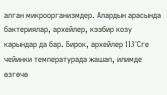алган микроорганизмдер. Алардын арасында бактериялар, архейлер, кээбир козу карындар да бар. Бирок, архейлер 113°Cге чейинки температурада жашап, илимде өзгөчө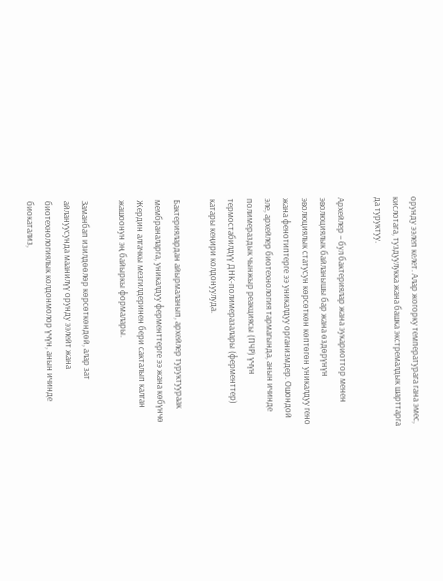орунду ээлеп келет. Алар жогорку температурага гана эмес, кислотага, туздуулукка жана башка экстремалдык шарттарга да туруктуу.

Архейлер – бул бактериялар жана эукариоттор менен эволюциялык байланышы бар жана өздөрүнүн эволюциялык статусун көрсөткөн көптөгөн уникалдуу гено жана фенотиптерге ээ уникалдуу организмдер. Ошондой эле, архейлер биотехнология тармагында, анын ичинде полимераздык чынжыр реакциясы (ПЧР) үчүн термостабилдүү ДНК-полимеразалары (ферменттер) катары кеңири колдонуулуда.

Бактериялардан айырмаланып, архейлер туруктуураак мембраналарга, уникалдуу ферменттерге ээ жана көбүнчө Жердин алгачкы мезгилдеринен бери сакталып калган жашоонун эң байыркы формалары.

Заманбап изилдөөлөр көрсөткөндөй, алар зат айлануусунда маанилүү орунду ээлейт жана биотехнологиялык колдонмолор үчүн, анын ичинде биокатализ,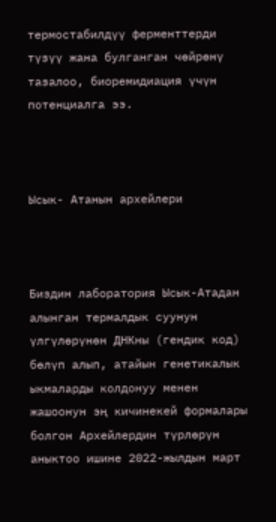термостабилдүү ферменттерди түзүү жана булганган чөйрөнү тазалоо, биоремидиация үчүн потенциалга ээ.



Ысык- Атанын архейлери



Биздин лаборатория Ысык-Атадан алынган термалдык суунун үлгүлөрүнөн ДНКны (гендик код) бөлүп алып, атайын генетикалык ыкмаларды колдонуу менен жашоонун эң кичинекей формалары болгон Архейлердин түрлөрүн аныктоо ишине 2022-жылдын март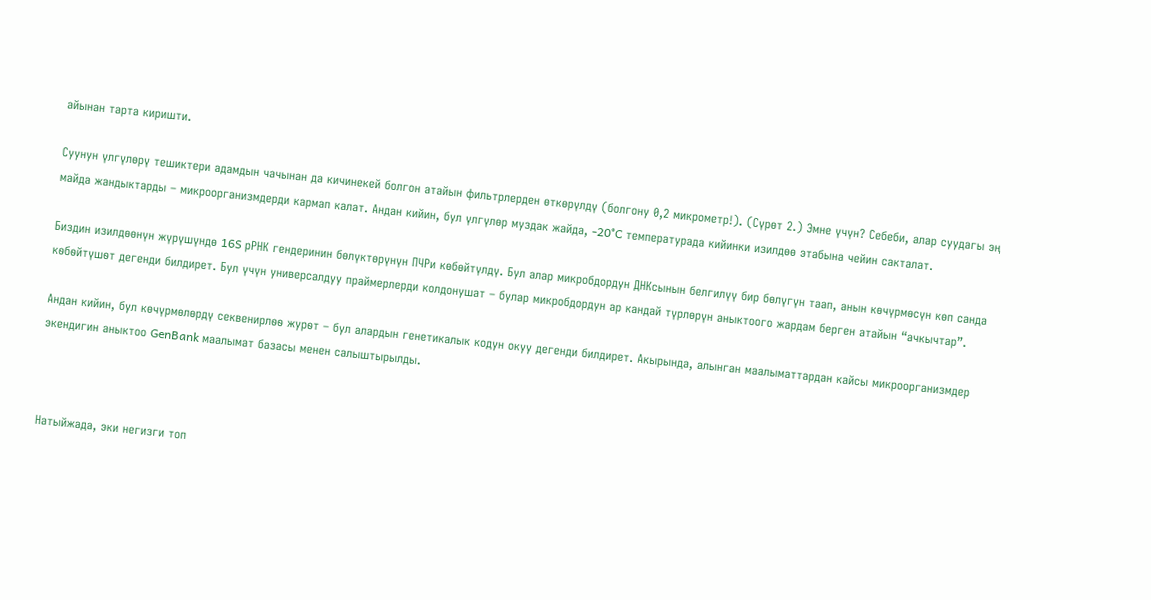айынан тарта киришти.

Суунун үлгүлөрү тешиктери адамдын чачынан да кичинекей болгон атайын фильтрлерден өткөрүлдү (болгону 0,2 микрометр!). (Сүрөт 2.) Эмне үчүн? Себеби, алар суудагы эң майда жандыктарды – микроорганизмдерди кармап калат. Андан кийин, бул үлгүлөр муздак жайда, -20°C температурада кийинки изилдөө этабына чейин сакталат.

Биздин изилдөөнүн жүрүшүндө 16S рРНК гендеринин бөлүктөрүнүн ПЧРи көбөйтүлдү. Бул алар микробдордун ДНКсынын белгилүү бир бөлүгүн таап, анын көчүрмөсүн көп санда кѳбѳйтүшѳт дегенди билдирет. Бул үчүн универсалдуу праймерлерди колдонушат – булар микробдордун ар кандай түрлөрүн аныктоого жардам берген атайын “ачкычтар”.

Андан кийин, бул көчүрмөлөрдү секвенирлѳѳ журѳт – бул алардын генетикалык кодун окуу дегенди билдирет. Акырында, алынган маалыматтардан кайсы микроорганизмдер экендигин аныктоо GenBank маалымат базасы менен салыштырылды.



Натыйжада, эки негизги топ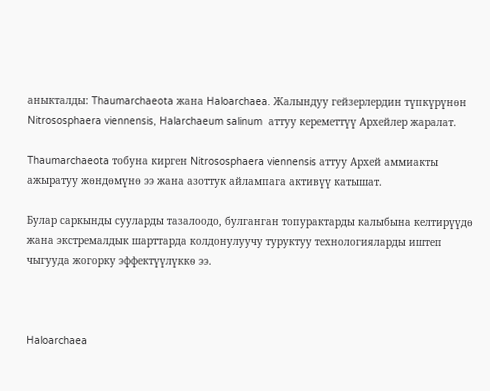аныкталды: Thaumarchaeota жана Haloarchaea. Жалындуу гейзерлердин түпкүрүнөн Nitrososphaera viennensis, Halarchaeum salinum  аттуу кереметтүү Архейлер жаралат.

Thaumarchaeota тобуна кирген Nitrososphaera viennensis аттуу Архей аммиакты ажыратуу жөндөмүнө ээ жана азоттук айлампага активүү катышат.

Булар саркынды сууларды тазалоодо, булганган топурактарды калыбына келтирүүдө жана экстремалдык шарттарда колдонулуучу туруктуу технологияларды иштеп чыгууда жогорку эффектүүлүккѳ ээ.



Haloarchaea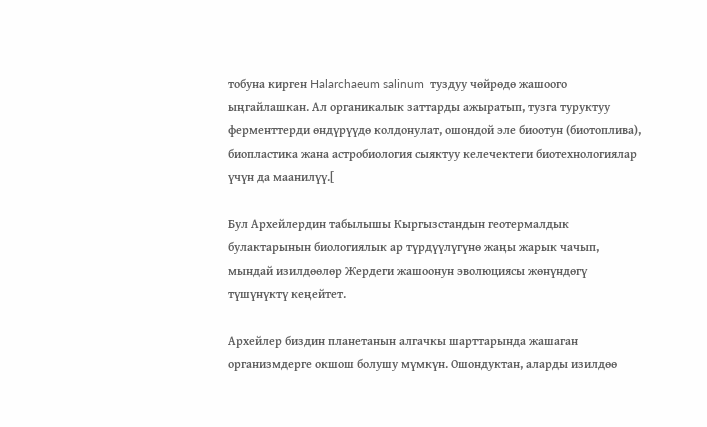тобуна кирген Halarchaeum salinum  туздуу чөйрөдө жашоого ыңгайлашкан. Ал органикалык заттарды ажыратып, тузга туруктуу ферменттерди өндүрүүдө колдонулат, ошондой эле биоотун (биотоплива), биопластика жана астробиология сыяктуу келечектеги биотехнологиялар үчүн да маанилүү.[

Бул Архейлердин табылышы Кыргызстандын геотермалдык булактарынын биологиялык ар түрдүүлүгүнө жаңы жарык чачып, мындай изилдөөлѳр Жердеги жашоонун эволюциясы жөнүндөгү түшүнүктү кеңейтет.

Архейлер биздин планетанын алгачкы шарттарында жашаган организмдерге окшош болушу мүмкүн. Ошондуктан, аларды изилдөө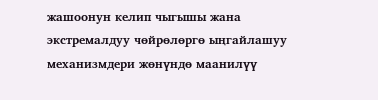жашоонун келип чыгышы жана экстремалдуу чөйрөлөргө ыңгайлашуу механизмдери жөнүндө маанилүү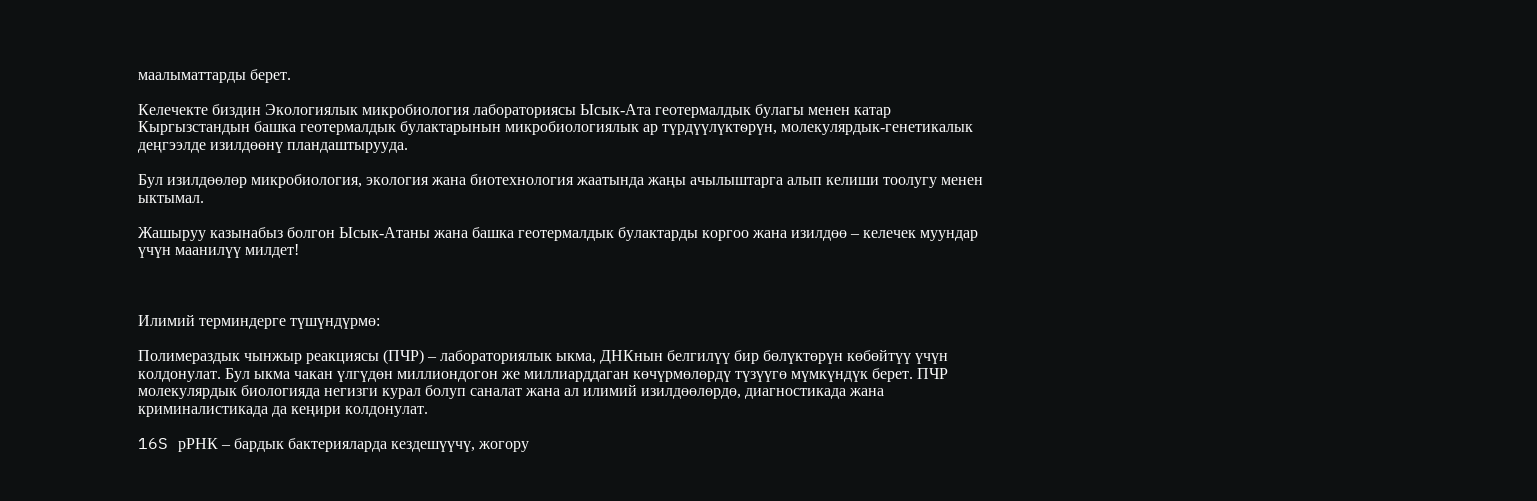маалыматтарды берет.

Келечекте биздин Экологиялык микробиология лабораториясы Ысык-Ата геотермалдык булагы менен катар Кыргызстандын башка геотермалдык булактарынын микробиологиялык ар түрдүүлүктѳрүн, молекулярдык-генетикалык деңгээлде изилдөөнү пландаштырууда.

Бул изилдөөлөр микробиология, экология жана биотехнология жаатында жаңы ачылыштарга алып келиши тоолугу менен ыктымал.

Жашыруу казынабыз болгон Ысык-Атаны жана башка геотермалдык булактарды коргоо жана изилдөө – келечек муундар үчүн маанилүү милдет!



Илимий терминдерге түшүндүрмө:

Полимераздык чынжыр реакциясы (ПЧР) – лабораториялык ыкма, ДНКнын белгилүү бир бөлүктөрүн көбөйтүү үчүн колдонулат. Бул ыкма чакан үлгүдөн миллиондогон же миллиарддаган көчүрмөлөрдү түзүүгө мүмкүндүк берет. ПЧР молекулярдык биологияда негизги курал болуп саналат жана ал илимий изилдөөлөрдө, диагностикада жана криминалистикада да кеңири колдонулат.

16S рРНК – бардык бактерияларда кездешүүчү, жогору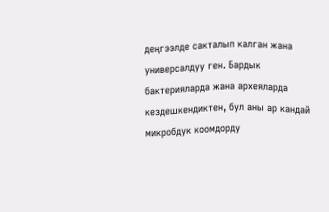деңгээлде сакталып калган жана универсалдуу ген. Бардык бактерияларда жана археяларда кездешкендиктен, бул аны ар кандай микробдук коомдорду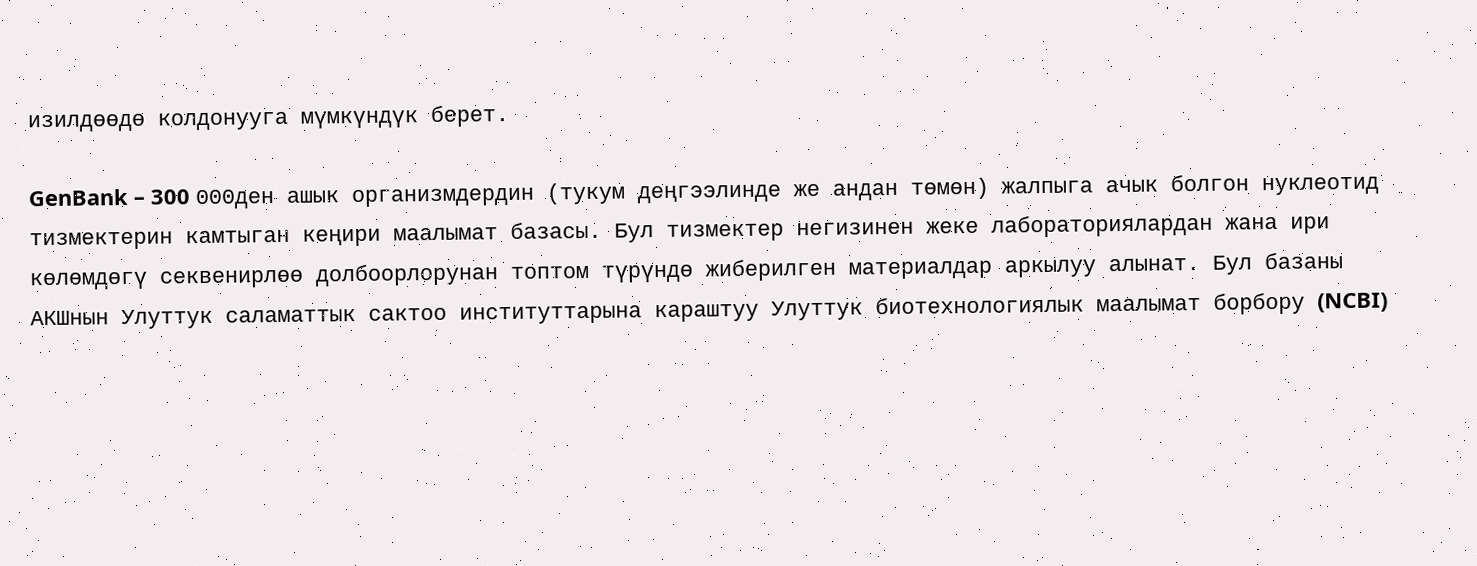изилдөөдө колдонууга мүмкүндүк берет.

GenBank – 300 000ден ашык организмдердин (тукум деңгээлинде же андан төмөн) жалпыга ачык болгон нуклеотид тизмектерин камтыган кеңири маалымат базасы. Бул тизмектер негизинен жеке лабораториялардан жана ири көлөмдөгү секвенирлөө долбоорлорунан топтом түрүндө жиберилген материалдар аркылуу алынат. Бул базаны АКШнын Улуттук саламаттык сактоо институттарына караштуу Улуттук биотехнологиялык маалымат борбору (NCBI)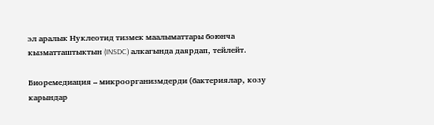эл аралык Нуклеотид тизмек маалыматтары боюнча кызматташтыктын (INSDC) алкагында даярдап, тейлейт.

Биоремедиация – микроорганизмдерди (бактериялар, козу карындар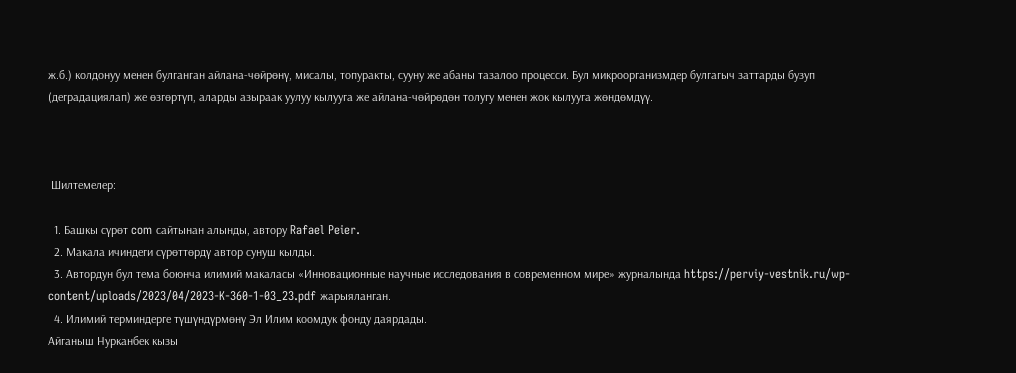ж.б.) колдонуу менен булганган айлана-чөйрөнү, мисалы, топуракты, сууну же абаны тазалоо процесси. Бул микроорганизмдер булгагыч заттарды бузуп (деградациялап) же өзгөртүп, аларды азыраак уулуу кылууга же айлана-чөйрөдөн толугу менен жок кылууга жөндөмдүү.



 Шилтемелер:

  1. Башкы cүрөт com сайтынан алынды, автору Rafael Peier.
  2. Макала ичиндеги сүрөттөрдү автор сунуш кылды.
  3. Автордун бул тема боюнча илимий макаласы «Инновационные научные исследования в современном мире» журналында https://perviy-vestnik.ru/wp-content/uploads/2023/04/2023-K-360-1-03_23.pdf жарыяланган.
  4. Илимий терминдерге түшүндүрмөнү Эл Илим коомдук фонду даярдады.
Айганыш Нурканбек кызы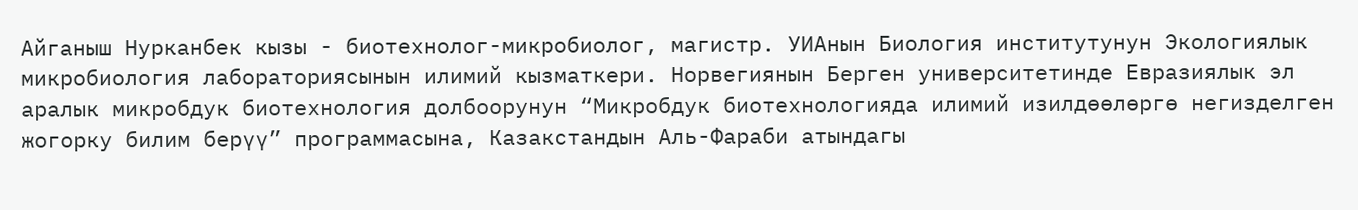Айганыш Нурканбек кызы - биотехнолог-микробиолог, магистр. УИАнын Биология институтунун Экологиялык микробиология лабораториясынын илимий кызматкери. Норвегиянын Берген университетинде Евразиялык эл аралык микробдук биотехнология долбоорунун “Микробдук биотехнологияда илимий изилдөөлөргө негизделген жогорку билим берүү” программасына, Казакстандын Аль-Фараби атындагы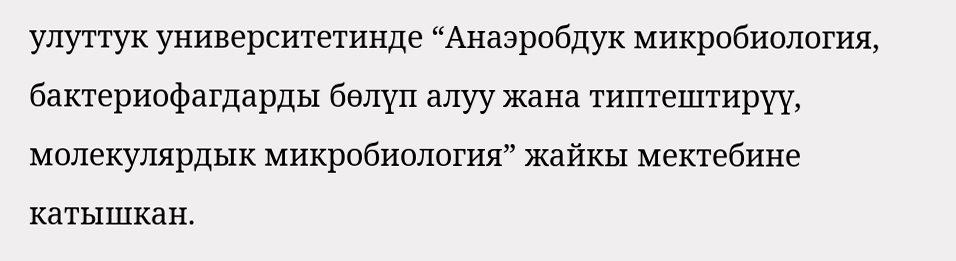улуттук университетинде “Анаэробдук микробиология, бактериофагдарды бөлүп алуу жана типтештирүү, молекулярдык микробиология” жайкы мектебине катышкан.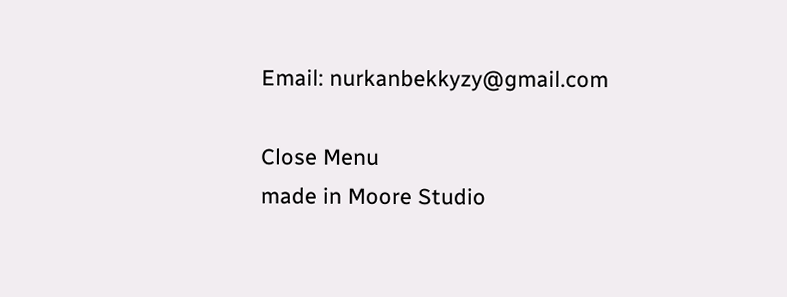Email: nurkanbekkyzy@gmail.com

Close Menu
made in Moore Studio